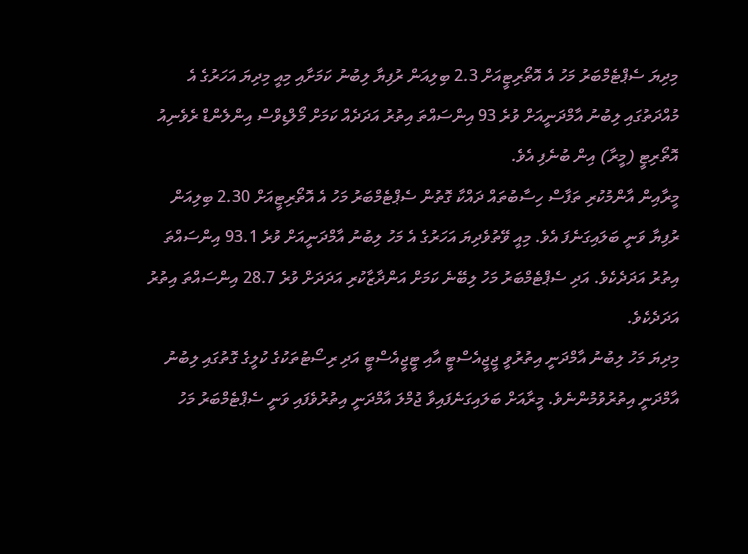މިދިޔަ ސެޕްޓެމްބަރު މަހު އެ އޮތޯރިޓީއަށް 2.3 ބިލިއަން ރުފިޔާ ލިބުނު ކަމަށާއި މިއީ މިދިޔަ އަހަރުގެ އެ މުއްދަތުގައި ލިބުނު އާމްދަނީއަށް ވުރެ 93 އިންސައްތަ އިތުރު އަދަދެއް ކަމަށް މޯލްޑިވްސް އިންލެންޑް ރެވެނިއު އޮތޯރިޓީ (މީރާ) އިން ބުނެފި އެވެ.
މީރާއިން އާންމުކުރި ތަފާސް ހިސާބުތައް ދައްކާ ގޮތުން ސެޕްޓެމްބަރު މަހު އެ އޮތޯރިޓީއަށް 2.30 ބިލިއަން ރުފިޔާ ވަނީ ބަލައިގަނެފަ އެވެ. މިއީ ވޭތުވެދިޔަ އަހަރުގެ އެ މަހު ލިބުނު އާމްދަނީއަށް ވުރެ 93.1 އިންސައްތަ އިތުރު އަދަދެކެވެ. އަދި ސެޕްޓެމްބަރު މަހު ލިބޭނެ ކަމަށް އަންދާޒާކުރި އަދަދަށް ވުރެ 28.7 އިންސައްތަ އިތުރު އަދަދެކެވެ.
މިދިޔަ މަހު ލިބުނު އާމްދަނީ އިތުރުވީ ޖީޖީއެސްޓީ އާއި ޓީޖީއެސްޓީ އަދި ރިސޯޓުތަކުގެ ކުލީގެ ގޮތުގައި ލިބުނު އާމްދަނީ އިތުރުވުމުންނެވެ. މީރާއަށް ބަލައިގަނެފައިވާ ޖުމްލަ އާމްދަނީ އިތުރުވެފައި ވަނީ ސެޕްޓެމްބަރު މަހު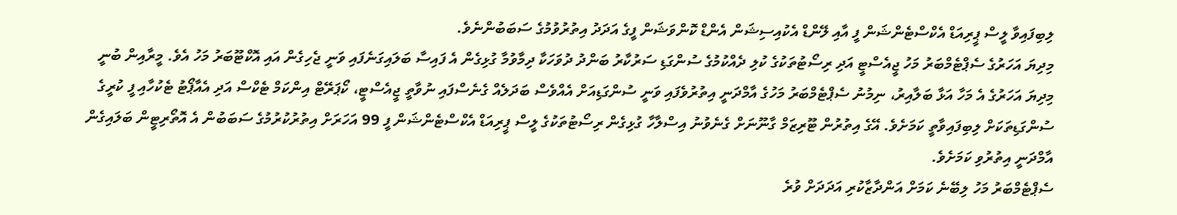ލިބިފައިވާ ލީސް ޕީރިއަޑް އެކްސްޓެންޝަން ފީ އާއި ލޭންޑް އެކުއިސިޝަން އެންޑް ކޮންވަޝަން ފީގެ އަދަދު އިތުރުވުމުގެ ސަބަބުންނެވެ.
މިދިޔަ އަހަރުގެ ސެޕްޓެމްބަރު މަހު ޖީއެސްޓީ އަދި ރިސޯޓުތަކުގެ ކުލި ދެއްކުމުގެ ސުންގަޑި ސަރުކާރު ބަންދު ދުވަހަކާ ދިމާވުމާ ގުޅިގެން އެ ފައިސާ ބަލައިގަނެފައި ވަނީ ޖެހިގެން އައި އޮކްޓޫބަރު މަހު އެވެ. މީރާއިން ބުނީ މިދިޔަ އަހަރުގެ އެ މަހާ އަޅާ ބަލާއިރު، ނިމުނު ސެޕްޓެމްބަރު މަހުގެ އާމްދަނީ އިތުރުވެފައި ވަނީ ސުންގަޑިއަށް އެއްވެސް ބަދަލެއް ގެނެސްފައި ނުވާތީ ޖީއެސްޓީ، ކޯޕަރޭޓް އިންކަމް ޓެކްސް އަދި އެއާޕޯޓު ޓެކުހާއި ފީ ކުރީގެ ސުންގަޑިތަކަށް ލިބިފައިވާތީ ކަމަށެވެ. އޭގެ އިތުރުން ޓޫރިޒަމް ގާނޫނަށް ގެނެވުނު އިސްލާހާ ގުޅިގެން ރިސޯޓުތަކުގެ ލީސް ޕީރިއަޑް އެކްސްޓެންޝަން ފީ 99 އަހަރަށް އިތުރުކުރުމުގެ ސަބަބުން އެ އޮތޯރިޓީން ބަލައިގެން އާމްދަނީ އިތުރުވި ކަމަށެވެ.
ސެޕްޓެމްބަރު މަހު ލިބޭނެ ކަމަށް އަންދާޒާކުރި އަދަދަށް ވުރެ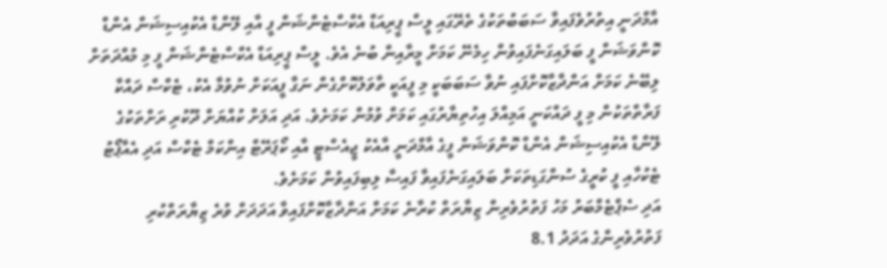އާމްދަނީ އިތުރުވެފައިވާ ސަބަބުތަކުގެ ތެރޭގައި ލީސް ޕީރިއަޑް އެކްސްޓެންޝަން ފީ އާއި ލޭންޑް އެކުއިސިޝަން އެންޑް ކޮންވަޝަން ފީ ބަލައިގަނެފައިވުން ހިމެނޭ ކަމަށް މީރާއިން ބުނެ އެވެ. ލީސް ޕީރިއަޑް އެކްސްޓެންޝަން ފީ މި މުއްދަތަށް ލިބޭނެ ކަމަށް އަންދާޒާކޮށްފައި ނުވާ ސަބަބަކީ މި ފީއަކީ ތާވަލުކޮށްގެން ނަގާ ފީއަކަށް ނުވުމާ އެކު، ޓެކްސް ދައްކާ ފަރާތްތަކުން މި ފީ ދައްކަނީ އަމިއްލަ އިހުތިޔާރުގައި ކަމަށް ވުމުން ކަމަށެވެ. އަދި އަލަށް ކުއްޔަށް ދޫކުރި ރަށްތަކުގެ ލޭންޑް އެކުއިސިޝަން އެންޑް ކޮންވަޝަން ފީގެ އާމްދަނީ އާއެކު ޖީއެސްޓީ އާއި ކޯޕަރޭޓް އިންކަމް ޓެކްސް އަދި އެއާޕޯޓު ޓެކުހާއި ފީ ކުރީގެ ސުންގަޑިތަކަށް ބަލައިގަނެފައިވާ ފައިސާ ލިބިފައިވުން ކަމަށެވެ.
އަދި ސެޕްޓެމްބަރު މަހު ފަތުރުވެރިން ޒިޔާރަތް ކުރާނެ ކަމަށް އަންދާޒާކޮށްފައިވާ އަދަދަށް ވުރެ ޒިޔާރަތްކުރި ފަތުރުވެރިންގެ އަދަދު 8.1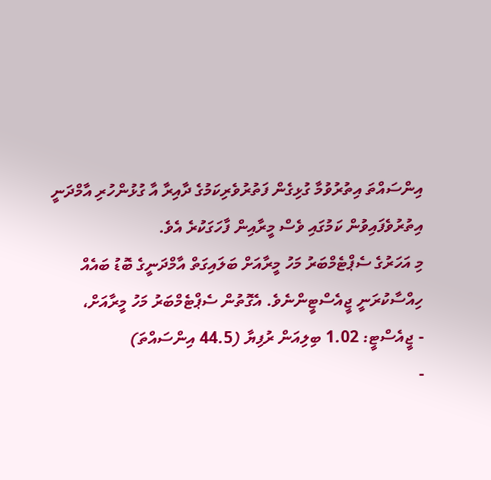އިންސައްތަ އިތުރުވުމާ ގުޅިގެން ފަތުރުވެރިކަމުގެ ދާއިރާ އާ ގުޅުންހުރި އާމްދަނީ އިތުރުވެފައިވުން ކަމުގައި ވެސް މީރާއިން ފާހަގަކުރެ އެވެ.
މި އަހަރުގެ ސެޕްޓެމްބަރު މަހު މީރާއަށް ބަލައިގަތް އާމްދަނީގެ ބޮޑު ބައެއް ހިއްސާކުރަނީ ޖީއެސްޓީންނެވެ. އެގޮތުން ސެޕްޓެމްބަރު މަހު މީރާއަށް،
- ޖީއެސްޓީ: 1.02 ބިލިއަން ރުފިޔާ (44.5 އިންސައްތަ)
-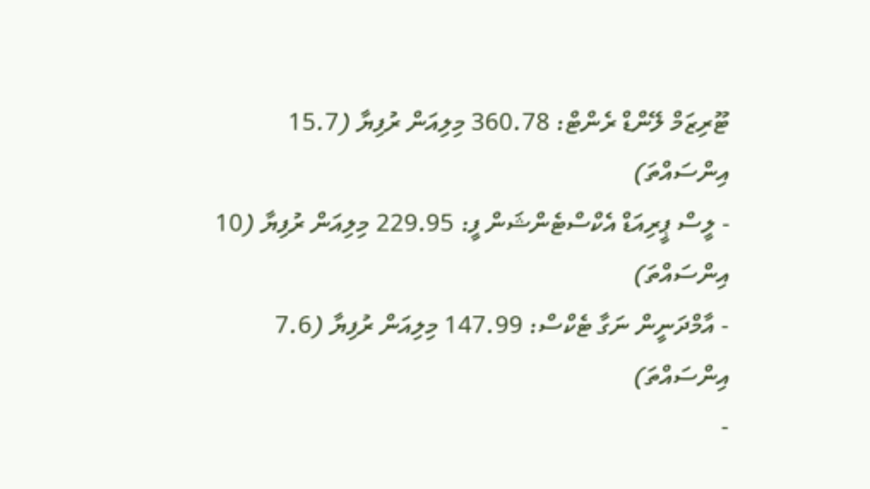ޓޫރިޒަމް ލޭންޑް ރެންޓް: 360.78 މިލިއަން ރުފިޔާ (15.7 އިންސައްތަ)
- ލީސް ޕީރިއަޑް އެކްސްޓެންޝަން ފީ: 229.95 މިލިއަން ރުފިޔާ (10 އިންސައްތަ)
- އާމްދަނީން ނަގާ ޓެކްސް: 147.99 މިލިއަން ރުފިޔާ (7.6 އިންސައްތަ)
-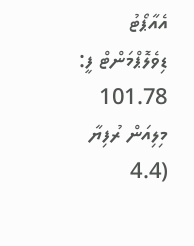އެއާޕޯޓު ޑިވެލޮޕްމަންޓް ފީ: 101.78 މިލިއަން ރުފިޔާ (4.4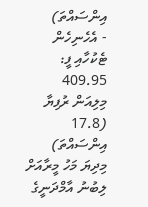އިންސައްތަ)
- އެހެނިހެން ޓެކުހާއި ފީ: 409.95 މިލިއަން ރުފިޔާ (17.8 އިންސައްތަ)
މިދިޔަ މަހު މީރާއަށް ލިބުނު އާމްދަނީގެ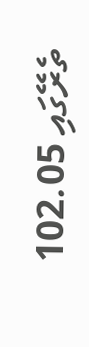ތެރޭގައި 102.05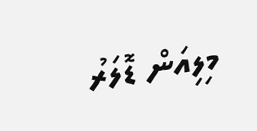މިލިއަން ޑޮލަރު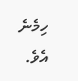ހިމެނެ އެވެ.